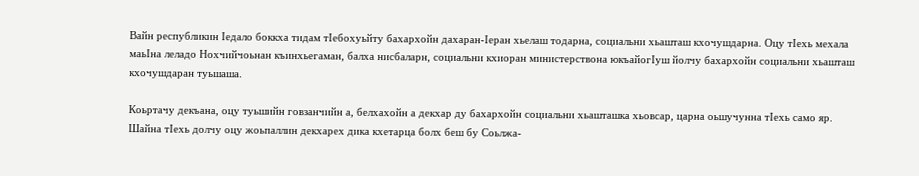Вайн республикин Iедало боккха тидам тIебохуьйту бахархойн дахаран-Iеран хьелаш тодарна, социальни хьашташ кхочушдарна. Оцу тIехь мехала маьIна леладо Нохчийчоьнан къинхьегаман, балха нисбаларн, социальни кхиоран министерствона юкъайогIуш йолчу бахархойн социальни хьашташ кхочушдаран туьшаша.

Коьртачу декъана, оцу туьшийн говзанчийн а, белхахойн а декхар ду бахархойн социальни хьашташка хьовсар, царна оьшучунна тIехь само яр.
Шайна тIехь долчу оцу жоьпаллин декхарех дика кхетарца болх беш бу Соьлжа-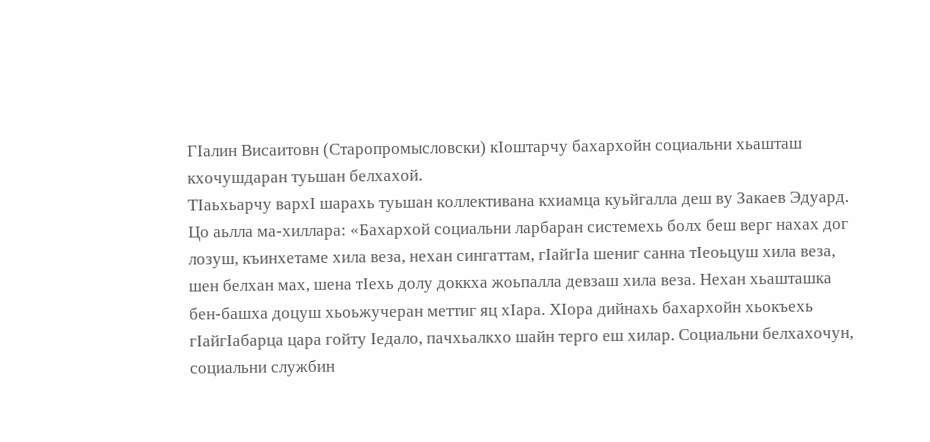ГIалин Висаитовн (Старопромысловски) кIоштарчу бахархойн социальни хьашташ кхочушдаран туьшан белхахой.
ТIаьхьарчу вархI шарахь туьшан коллективана кхиамца куьйгалла деш ву Закаев Эдуард.
Цо аьлла ма-хиллара: «Бахархой социальни ларбаран системехь болх беш верг нахах дог лозуш, къинхетаме хила веза, нехан сингаттам, гIайгIа шениг санна тIеоьцуш хила веза, шен белхан мах, шена тIехь долу доккха жоьпалла девзаш хила веза. Нехан хьашташка бен-башха доцуш хьоьжучеран меттиг яц хIара. ХIора дийнахь бахархойн хьокъехь гIайгIабарца цара гойту Iедало, пачхьалкхо шайн терго еш хилар. Социальни белхахочун, социальни службин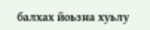балхах йоьзна хуьлу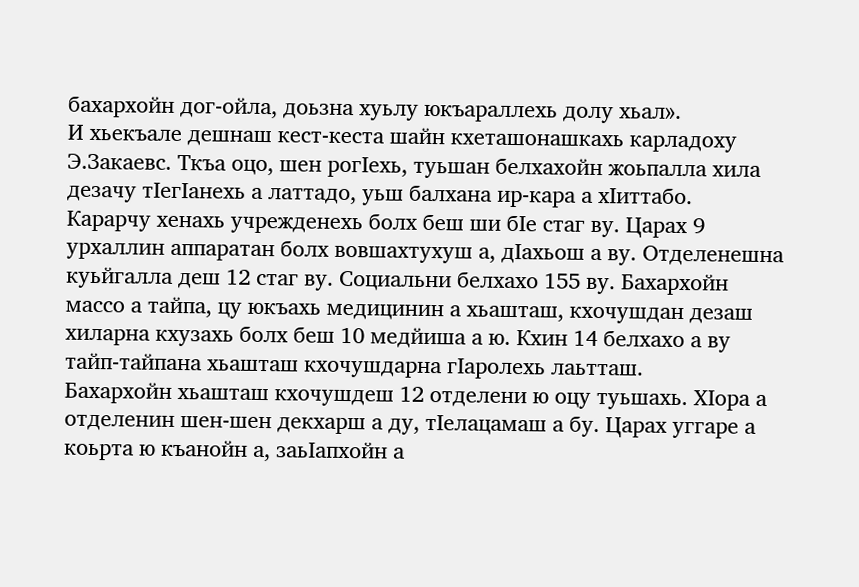бахархойн дог-ойла, доьзна хуьлу юкъараллехь долу хьал».
И хьекъале дешнаш кест-кеста шайн кхеташонашкахь карладоху Э.Закаевс. Ткъа оцо, шен рогIехь, туьшан белхахойн жоьпалла хила дезачу тIегIанехь а латтадо, уьш балхана ир-кара а хIиттабо.
Карарчу хенахь учрежденехь болх беш ши бIе стаг ву. Царах 9 урхаллин аппаратан болх вовшахтухуш а, дIахьош а ву. Отделенешна куьйгалла деш 12 стаг ву. Социальни белхахо 155 ву. Бахархойн массо а тайпа, цу юкъахь медицинин а хьашташ, кхочушдан дезаш хиларна кхузахь болх беш 10 медйиша а ю. Кхин 14 белхахо а ву тайп-тайпана хьашташ кхочушдарна гIаролехь лаьтташ.
Бахархойн хьашташ кхочушдеш 12 отделени ю оцу туьшахь. ХIора а отделенин шен-шен декхарш а ду, тIелацамаш а бу. Царах уггаре а коьрта ю къанойн а, заьIапхойн а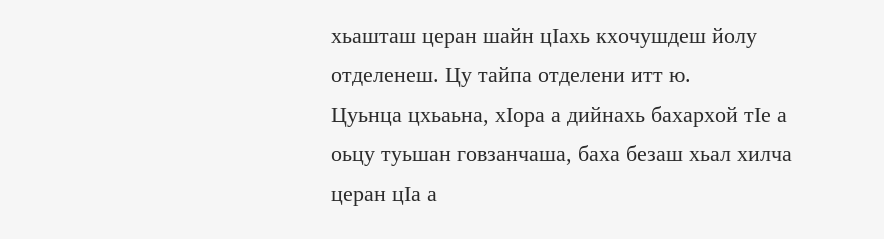хьашташ церан шайн цIахь кхочушдеш йолу отделенеш. Цу тайпа отделени итт ю.
Цуьнца цхьаьна, хIора а дийнахь бахархой тIе а оьцу туьшан говзанчаша, баха безаш хьал хилча церан цIа а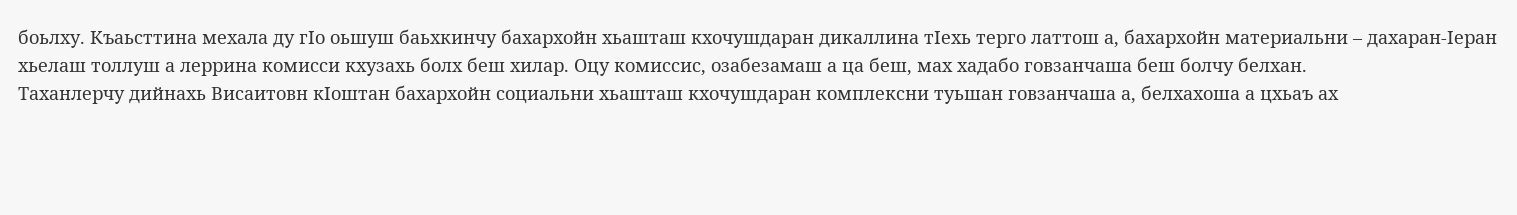боьлху. Къаьсттина мехала ду гIо оьшуш баьхкинчу бахархойн хьашташ кхочушдаран дикаллина тIехь терго латтош а, бахархойн материальни – дахаран-Iеран хьелаш толлуш а леррина комисси кхузахь болх беш хилар. Оцу комиссис, озабезамаш а ца беш, мах хадабо говзанчаша беш болчу белхан.
Таханлерчу дийнахь Висаитовн кIоштан бахархойн социальни хьашташ кхочушдаран комплексни туьшан говзанчаша а, белхахоша а цхьаъ ах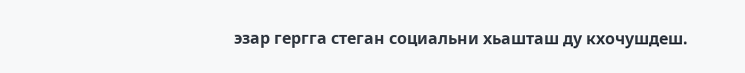эзар гергга стеган социальни хьашташ ду кхочушдеш.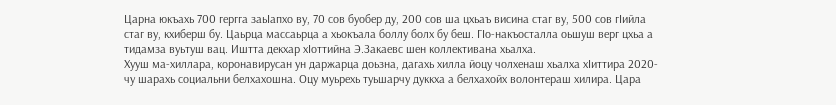Царна юкъахь 700 гергга заьIапхо ву, 70 сов буобер ду, 200 сов ша цхьаъ висина стаг ву, 500 сов гIийла стаг ву, кхиберш бу. Цаьрца массаьрца а хьокъала боллу болх бу беш. ГIо-накъосталла оьшуш верг цхьа а тидамза вуьтуш вац. Иштта декхар хIоттийна Э.Закаевс шен коллективана хьалха.
Хууш ма-хиллара, коронавирусан ун даржарца доьзна, дагахь хилла йоцу чолхенаш хьалха хIиттира 2020-чу шарахь социальни белхахошна. Оцу муьрехь туьшарчу дуккха а белхахойх волонтераш хилира. Цара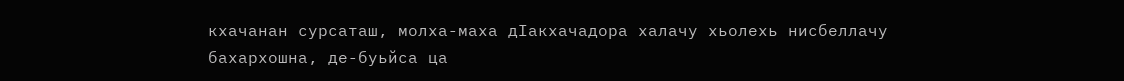кхачанан сурсаташ, молха-маха дIакхачадора халачу хьолехь нисбеллачу бахархошна, де-буьйса ца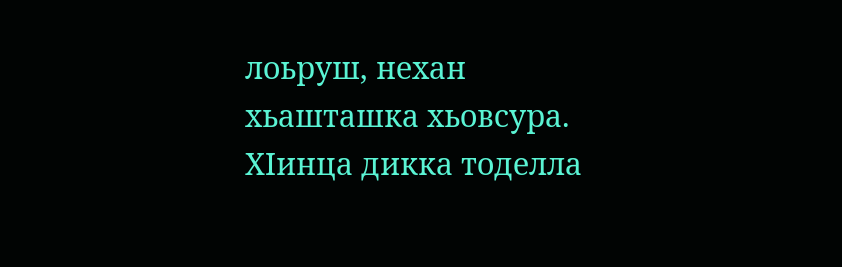лоьруш, нехан хьашташка хьовсура.
ХIинца дикка тоделла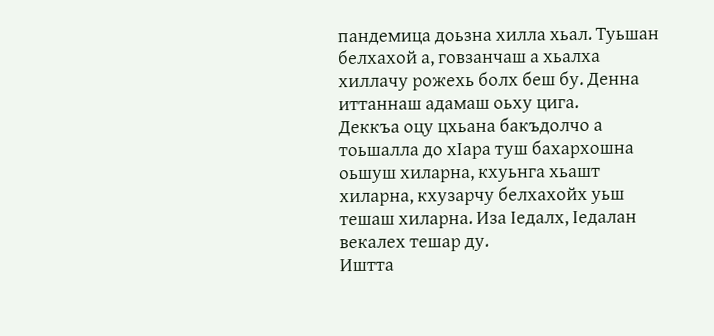пандемица доьзна хилла хьал. Туьшан белхахой а, говзанчаш а хьалха хиллачу рожехь болх беш бу. Денна иттаннаш адамаш оьху цига.
Деккъа оцу цхьана бакъдолчо а тоьшалла до хIара туш бахархошна оьшуш хиларна, кхуьнга хьашт хиларна, кхузарчу белхахойх уьш тешаш хиларна. Иза Iедалх, Iедалан векалех тешар ду.
Иштта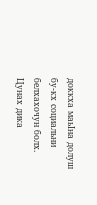доккха маьIна долуш бу-кх социальни белхахочун болх. Цунах дика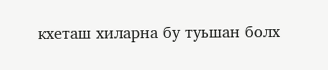кхеташ хиларна бу туьшан болх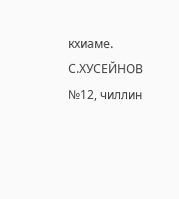кхиаме.
С.ХУСЕЙНОВ
№12, чиллин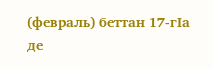(февраль) беттан 17-гIа де